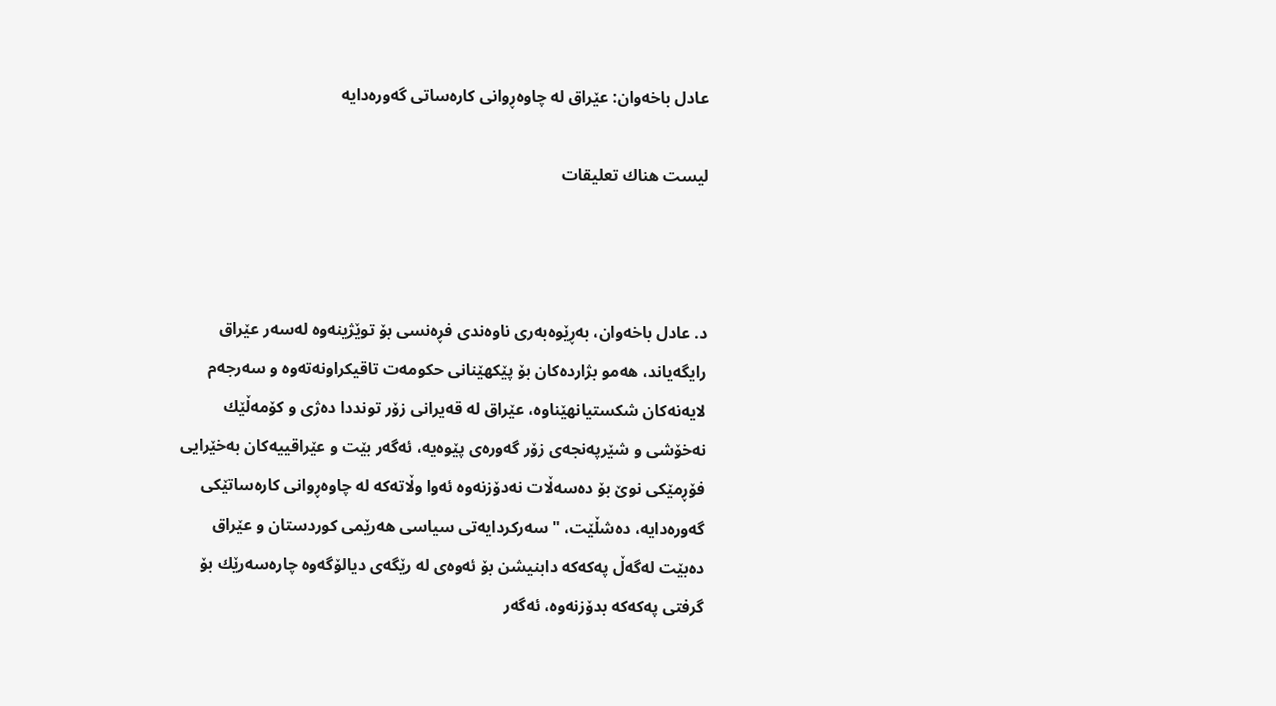عادل باخەوان: عێراق له‌ چاوه‌ڕوانی كاره‌ساتی گه‌وره‌دایه‌

ليست هناك تعليقات



د. عادل باخه‌وان، بەڕێوەبەری ناوەندی فڕەنسی بۆ توێژینەوە لەسەر عێراق رایگه‌یاند، هەمو بژاردەکان بۆ پێکهێنانی حکومەت تاقیکراونەتەوە و سەرجەم لایەنەکان شکستیانهێناوە، عێراق له‌ قه‌یرانی زۆر تونددا ده‌ژی و كۆمه‌ڵێك نه‌خۆشی و شێرپەنجەی زۆر گه‌وره‌ی پێوه‌یه‌، ئه‌گه‌ر بێت و عێراقییه‌كان به‌خێرایی فۆڕمێكی نوێ بۆ ده‌سه‌ڵات نه‌دۆزنه‌وه‌ ئه‌وا وڵاتەکە له‌ چاوه‌ڕوانی كاره‌ساتێکی گه‌وره‌دایه‌، دەشڵێت، "سه‌ركردایه‌تی سیاسی هه‌رێمی كوردستان و عێراق ده‌بێت له‌گه‌ڵ په‌كه‌كه‌ دابنیشن بۆ ئه‌وه‌ی له‌ رێگه‌ی دیالۆگه‌وه‌ چاره‌سه‌رێك بۆ گرفتی پەکەکە بدۆزنه‌وه‌، ئه‌گه‌ر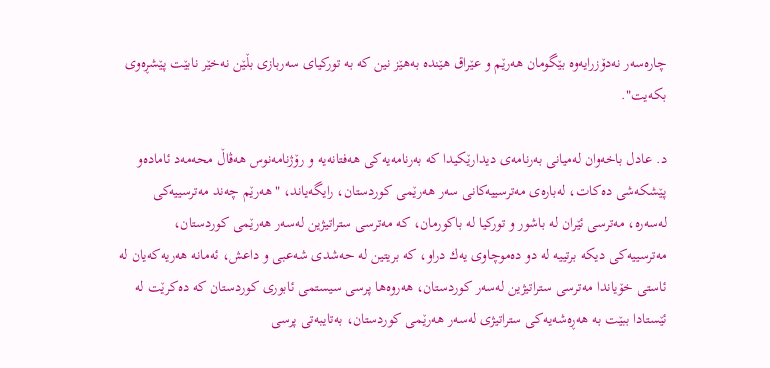چاره‌سه‌ر نه‌دۆزرایه‌وه‌ بێگومان هه‌رێم و عێراق هێنده‌ به‌هێز نین كه‌ به‌ توركیای سه‌ربازی بڵێن نه‌خێر نابێت پێشڕه‌وی بكەیت".

د. عادل باخه‌وان له‌میانی به‌رنامه‌ی دیدارێكیدا كه‌ به‌رنامه‌یه‌كی هه‌فتانه‌یه‌ و رۆژنامه‌نوس هه‌ڤاڵ محه‌مه‌د ئاماده‌و پێشكه‌شی ده‌كات، لەبارەی مەترسییەکانی سەر هەرێمی کوردستان، رایگه‌یاند، "هەرێم چەند مەترسییەکی لەسەرە، مه‌ترسی ئێران له‌ باشور و توركیا له‌ باكورمان، كه‌ مه‌ترسی ستراتیژین له‌سه‌ر هه‌رێمی كوردستان، مه‌ترسییه‌كی دیكه‌ برتییه‌ له‌ دو ده‌موچاوی یه‌ك دراو، كه‌ بریتین له‌ حه‌شدی شه‌عبی و داعش، ئه‌مانه‌ هه‌ریه‌كه‌یان له‌ ئاستی خۆیاندا مه‌ترسی ستراتیژین له‌سه‌ر كوردستان، هه‌روه‌ها پرسی سیستمی ئابوری كوردستان كه‌ ده‌كرێت له‌ ئێستادا ببێت به‌ هه‌ڕه‌شه‌یه‌كی ستراتیژی له‌سه‌ر هه‌رێمی كوردستان، به‌تایبه‌تی پرسی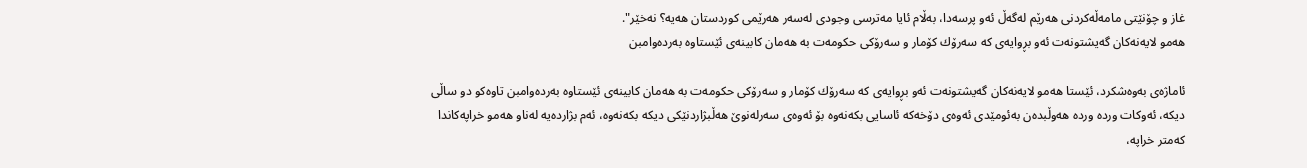غاز و چۆنێتی مامه‌ڵه‌كردنی هه‌رێم له‌گه‌ڵ ئەو پرسەدا، به‌ڵام ئایا مه‌ترسی وجودی له‌سه‌ر هه‌رێمی كوردستان هه‌یه‌؟ نه‌خێر".
هەمو لایەنەکان گەیشتونەت ئەو بڕوایەی کە سه‌رۆك كۆمار و سه‌رۆكی حكومه‌ت به‌ هه‌مان كابینه‌ی ئێستاوه‌ به‌رده‌وامبن

ئاماژه‌ی به‌وه‌شكرد، ئێستا هەمو لایەنەکان گەیشتونەت ئەو بڕوایەی کە سه‌رۆك كۆمار و سه‌رۆكی حكومه‌ت به‌ هه‌مان كابینه‌ی ئێستاوه‌ به‌رده‌وامبن تاوه‌كو دو ساڵی دیكه‌، ئه‌وكات ورده‌ ورده‌ هه‌وڵبده‌ن به‌ئومێدی ئه‌وه‌ی دۆخه‌كه‌ ئاسایی بكه‌نه‌وه‌ بۆ ئه‌وه‌ی سه‌رله‌نوێ هه‌ڵبژاردنێكی دیكه‌ بكه‌نه‌وه‌، ئه‌م بژارده‌یه‌ له‌ناو هه‌مو خراپه‌كاندا كه‌متر خراپه‌،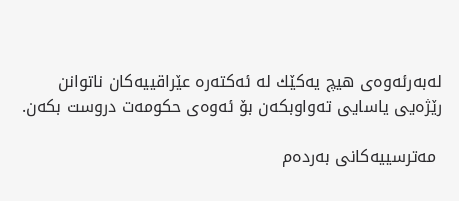له‌به‌رئه‌وه‌ی هیچ یه‌كێك له‌ ئه‌كته‌ره‌ عێراقییه‌كان ناتوانن رێژه‌یی یاسایی ته‌واوبكه‌ن بۆ ئه‌وه‌ی حكومه‌ت دروست بكه‌ن.

 مه‌ترسییه‌كانی به‌رده‌م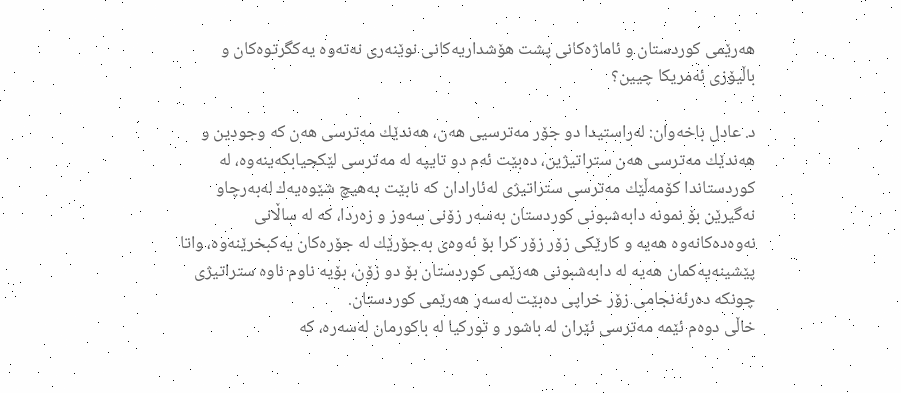هه‌رێمی كوردستان و ئاماژه‌كانی پشت هۆشداریەکانی نوێنه‌ری نه‌ته‌وه‌ یه‌كگرتوه‌كان و باڵیۆزی ئه‌مریكا چیین؟

د. عادل باخه‌وان: له‌راستیدا دو جۆر مه‌ترسیی هه‌ن، هه‌ندێك مه‌ترسی هه‌ن كه‌ وجودین و هه‌ندێك مه‌ترسی هه‌ن ستراتیژین، ده‌بێت ئه‌م دو تایپه‌ له‌ مه‌ترسی لێكجیابكه‌ینه‌وه‌، له‌ كوردستاندا كۆمه‌ڵێك مه‌ترسی ستراتیژی له‌ئارادان كه‌ نابێت به‌هیچ شێوه‌یه‌ك له‌به‌رچاو نه‌گیرێن بۆ نمونه‌ دابه‌شبونی كوردستان به‌سه‌ر زۆنی سه‌وز و زه‌ردا، كه‌ له‌ ساڵانی نه‌وه‌ده‌كانه‌وه‌ هه‌یه‌ و كارێكی زۆر زۆر كرا بۆ ئه‌وه‌ی به‌جۆرێك له‌ جۆره‌كان یه‌كبخرێنه‌وه‌، واتا پێشینه‌یه‌كمان هه‌یه‌ له‌ دابه‌شبونی هه‌رێمی كوردستان بۆ دو زۆن، بۆیه‌ ناوم ناوه‌ ستراتیژی چونكه‌ ده‌رئه‌نجامی زۆر خراپی ده‌بێت له‌سه‌ر هه‌رێمی كوردستان.
خاڵی دوه‌م ئێمه‌ مه‌ترسی ئێران له‌ باشور و توركیا له‌ باكورمان له‌سه‌ره‌، كه‌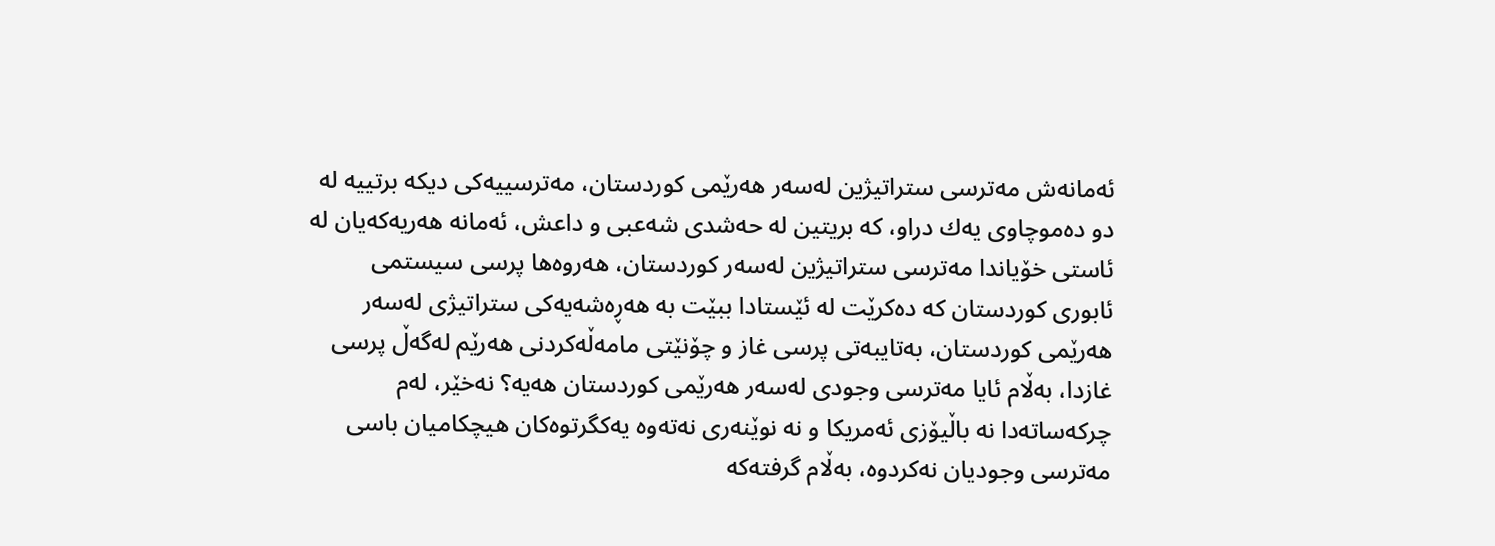ئه‌مانه‌ش مه‌ترسی ستراتیژین له‌سه‌ر هه‌رێمی كوردستان، مه‌ترسییه‌كی دیكه‌ برتییه‌ له‌ دو ده‌موچاوی یه‌ك دراو، كه‌ بریتین له‌ حه‌شدی شه‌عبی و داعش، ئه‌مانه‌ هه‌ریه‌كه‌یان له‌ ئاستی خۆیاندا مه‌ترسی ستراتیژین له‌سه‌ر كوردستان، هه‌روه‌ها پرسی سیستمی ئابوری كوردستان كه‌ ده‌كرێت له‌ ئێستادا ببێت به‌ هه‌ڕه‌شه‌یه‌كی ستراتیژی له‌سه‌ر هه‌رێمی كوردستان، به‌تایبه‌تی پرسی غاز و چۆنێتی مامه‌ڵه‌كردنی هه‌رێم له‌گه‌ڵ پرسی غازدا، به‌ڵام ئایا مه‌ترسی وجودی له‌سه‌ر هه‌رێمی كوردستان هه‌یه‌؟ نه‌خێر، له‌م چركه‌ساته‌دا نه‌ باڵیۆزی ئه‌مریكا و نه‌ نوێنه‌ری نه‌ته‌وه‌ یه‌كگرتوه‌كان هیچكامیان باسی مه‌ترسی وجودیان نه‌كردوه‌، به‌ڵام گرفته‌كه‌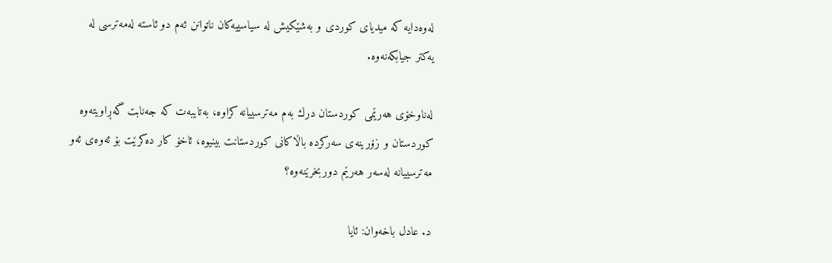له‌وه‌دایه‌ كه‌ میدیای كوردی و به‌شێكیش له‌ سیاسییه‌كان ناتوانن ئه‌م دو ئاسته‌ له‌مه‌ترسی له‌ یه‌كتر جیابكه‌نه‌وه‌.

له‌ناوخۆی هه‌رێمی كوردستان درك به‌م مه‌ترسییانه‌ كراوه‌، به‌تایبه‌ت كه‌ جه‌نابت گه‌ڕاویته‌وه‌ كوردستان و زۆرینه‌ی سه‌ركرده‌ باڵاكانی كوردستانت بینیوه‌، ئاخۆ كار ده‌كرێت بۆ ئه‌وه‌ی ئه‌و مه‌ترسییانه‌ له‌سه‌ر هه‌رێم دوربخرێنه‌وه‌؟

د. عادل باخه‌وان: ئایا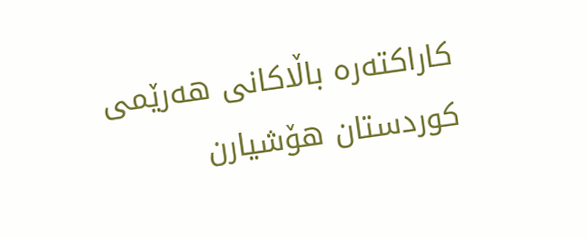كاراكته‌ره‌ باڵاكانی هه‌رێمی كوردستان هۆشیارن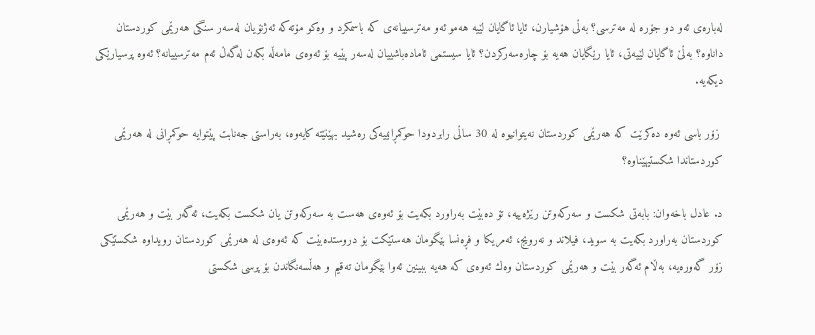له‌باره‌ی ئه‌و دو جۆره‌ له‌ مه‌ترسی؟ به‌ڵی هۆشیارن، ئایا ئاگایان لێیه‌ هه‌مو ئه‌و مه‌ترسییانه‌ی كه‌ باسمكرد و وه‌كو مۆته‌كه‌ ئه‌ژنۆیان له‌سه‌ر سنگی هه‌رێمی كوردستان داناوه‌؟ به‌ڵێ ئاگایان لێیه‌تی، ئایا رێگایان هه‌یه‌ بۆ چاره‌سه‌ركردن؟ ئایا سیستمی ئاماده‌باشییان له‌سه‌ر پێیه‌ بۆ ئه‌وه‌ی مامه‌ڵه‌ بكه‌ن له‌گه‌ڵ ئه‌م مه‌ترسییانه‌؟ ئه‌وه‌ پرسیارێكی دیكه‌یه‌.

 زۆر باسی ئه‌وه‌ ده‌كرێت كه‌ هه‌رێمی كوردستان نه‌یتوانیوه‌ له‌ 30 ساڵی رابردودا حوكمڕانییه‌كی ره‌شید بهێنێته‌ كایه‌وه‌، به‌راستی جه‌نابت پێتوایه‌ حوكمڕانی له‌ هه‌رێمی كوردستاندا شكستیهێناوه‌؟

د. عادل باخه‌وان: بابه‌تی شكست و سه‌ركه‌وتن رێژه‌ییه‌، تۆ ده‌بێت به‌راورد بكه‌یت بۆ ئه‌وه‌ی هه‌ست به‌ سه‌ركه‌وتن یان شكست بكه‌یت، ئه‌گه‌ر بێت و هه‌رێمی كوردستان به‌راورد بكه‌یت به‌ سوید، فیلاند و نه‌رویج، ئه‌مریكا و فڕه‌نسا بێگومان هه‌ستێكت بۆ دروستده‌بێت كه‌ ئه‌وه‌ی له‌ هه‌رێمی كوردستان رویداوه‌ شكستێكی زۆر گه‌وره‌یه‌، به‌ڵام ئه‌گه‌ر بێت و هه‌رێمی كوردستان وه‌ك ئه‌وه‌ی كه‌ هه‌یه‌ ببینین ئه‌وا بێگومان ته‌قیم و هه‌ڵسه‌نگاندن بۆ پرسی شكستی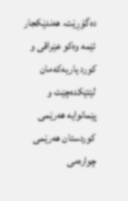ده‌گۆڕێت، هه‌ندێكجار ئێمه‌ وه‌كو عێراقی و كورد یاریه‌كه‌مان لێتێكده‌چێت و پێمانوایه‌ هه‌رێمی كوردستان هه‌رێمی چواره‌می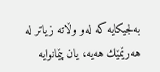به‌لجیكایه‌ كه‌ له‌و وڵاته‌ زیاتر له‌ هه‌رێمێك هه‌یه‌، یان پێمانوایه‌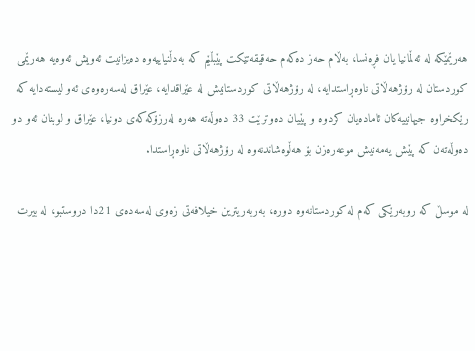هه‌رێمێكه‌ له‌ ئه‌ڵمانیا یان فڕه‌نسا، به‌ڵام حه‌ز ده‌كه‌م حه‌قیقه‌تێكت پێبڵێم كه‌ به‌دڵنیاییه‌وه‌ ده‌یزانیت ئه‌ویش ئه‌وه‌یه‌ هه‌رێمی كوردستان له‌ رۆژهه‌ڵاتی ناوه‌ڕاستدایه‌، له‌ رۆژهه‌ڵاتی كوردستانیش له‌ عێراقدایه‌، عێراق له‌سه‌ره‌وه‌ی ئه‌و لیسته‌دایه‌ كه‌ رێكخراوه‌ جیهانییه‌كان ئاماده‌یان كردوه‌ و پێیان ده‌وترێت 33 ده‌وڵه‌ته‌ هه‌ره‌ له‌رزۆكه‌كه‌ی دونیا، عێراق و لوبنان ئه‌و دو ده‌وڵه‌ته‌ن كه‌ پێش یه‌مه‌نیش موعه‌ره‌زن بۆ هه‌ڵوه‌شاندنه‌وه‌ له‌ رۆژهه‌ڵاتی ناوه‌ڕاستدا.

له‌ موسڵ كه‌ روبه‌رێكی كه‌م له‌ كوردستانه‌وه‌ دوره‌، به‌ربه‌ریترین خیلافه‌تی زه‌وی له‌سه‌ده‌ی 21دا دروستبو، له‌ بیرت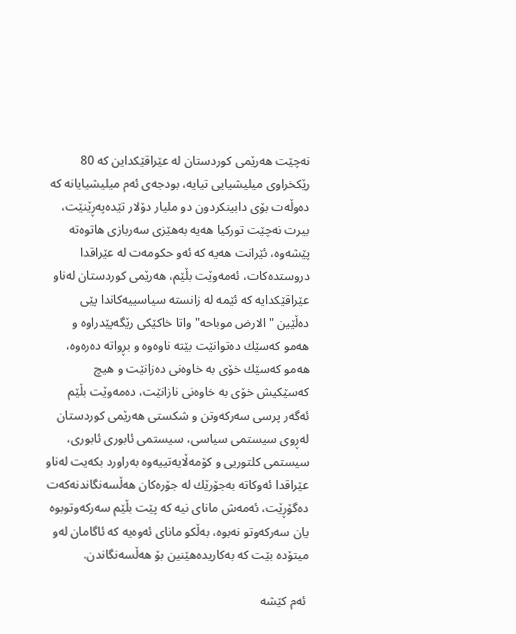نه‌چێت هه‌رێمی كوردستان له‌ عێراقێكداین كه‌ 80 رێكخراوی میلیشیایی تیایه‌، بودجه‌ی ئه‌م میلیشیایانه‌ كه‌ ده‌وڵه‌ت بۆی دابینكردون دو ملیار دۆلار تێده‌په‌ڕێنێت، بیرت نه‌چێت توركیا هه‌یه‌ به‌هێزی سه‌ربازی هاتوه‌ته‌ پێشه‌وه‌، ئێرانت هه‌یه‌ كه‌ ئه‌و حكومه‌ت له‌ عێراقدا دروستده‌كات، ئه‌مه‌وێت بڵێم، هه‌رێمی كوردستان له‌ناو عێراقێكدایه‌ كه‌ ئێمه‌ له‌ زانسته‌ سیاسییه‌كاندا پێی ده‌ڵێین "الارض موباحه‌" واتا خاكێكی رێگه‌پێدراوه‌ و هه‌مو كه‌سێك ده‌توانێت بێته‌ ناوه‌وه‌ و بڕواته‌ ده‌ره‌وه‌، هه‌مو كه‌سێك خۆی به‌ خاوه‌نی ده‌زانێت و هیچ كه‌سێكیش خۆی به‌ خاوه‌نی نازانێت، ده‌مه‌وێت بڵێم ئه‌گه‌ر پرسی سه‌ركه‌وتن و شكستی هه‌رێمی كوردستان له‌ڕوی سیستمی سیاسی، سیستمی ئابوری ئابوری، سیستمی كلتوریی و كۆمه‌ڵایه‌تییه‌وه‌ به‌راورد بكه‌یت له‌ناو عێراقدا ئه‌وكاته‌ به‌جۆرێك له‌ جۆره‌كان هه‌ڵسه‌نگاندنه‌كه‌ت ده‌گۆڕێت، ئه‌مه‌ش مانای نیه‌ كه‌ پێت بڵێم سه‌ركه‌وتوبوه‌ یان سه‌ركه‌وتو نه‌بوه‌، به‌ڵكو مانای ئه‌وه‌یە كه‌ ئاگامان له‌و میتۆده‌ بێت كه‌ به‌كاریده‌هێنین بۆ هه‌ڵسه‌نگاندن.

 ئه‌م كێشه‌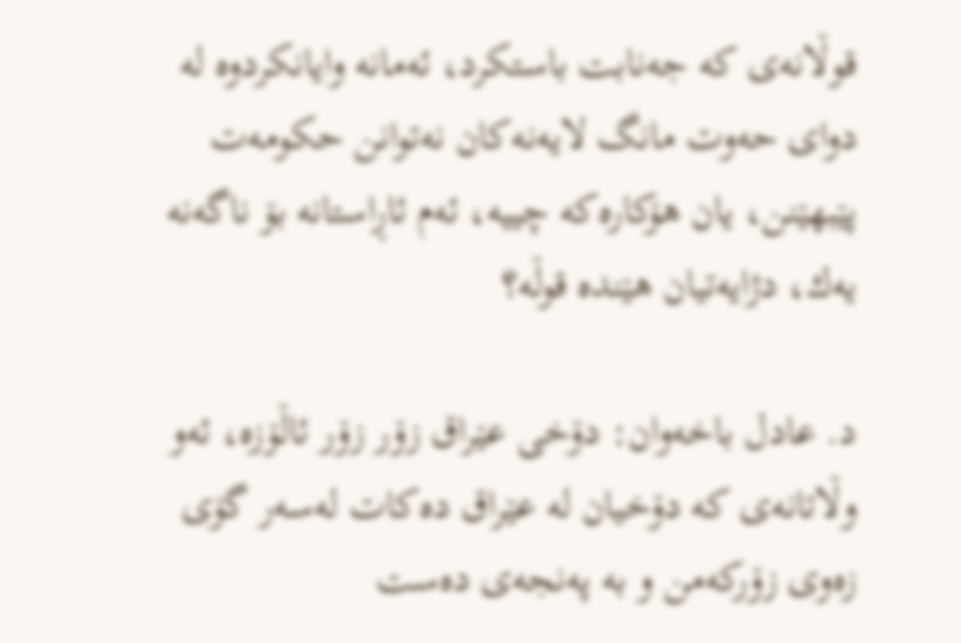قوڵانه‌ی كه‌ جه‌نابت باستكرد، ئه‌مانه‌ وایانكردوه‌ له‌ دوای حه‌وت مانگ لایه‌نه‌كان نه‌توانن حكومه‌ت پێبهێنن، یان هۆكاره‌كه‌ چییه‌، ئه‌م ئاڕاستانه‌ بۆ ناگه‌نه‌ یه‌ك، دژایه‌تیان هێنده‌ قوڵه‌؟

د. عادل باخه‌وان: دۆخی عێراق زۆر زۆر ئاڵۆزه‌، ئه‌و وڵاتانه‌ی كه‌ دۆخیان له‌ عێراق ده‌كات له‌سه‌ر گۆی زه‌وی زۆركه‌من و به‌ په‌نجه‌ی ده‌ست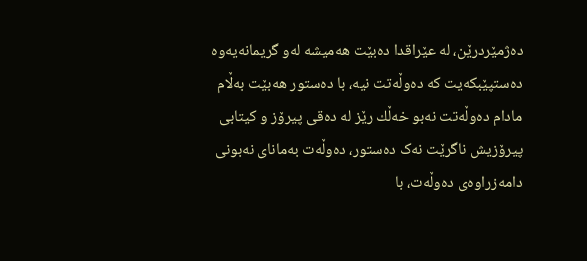ده‌ژمێردرێن، له‌ عێراقدا ده‌بێت هه‌میشه‌ له‌و گریمانه‌یه‌وه‌ ده‌ستپێبكه‌یت كه‌ ده‌وڵه‌تت نیه‌، با ده‌ستور هه‌بێت به‌ڵام مادام ده‌وڵه‌تت نه‌بو خه‌ڵك رێز له‌ ده‌قی پیرۆز و كیتابی پیرۆزیش ناگرێت نەک دەستور، ده‌وڵه‌ت به‌مانای نه‌بونی دامه‌زراوه‌ی ده‌وڵه‌ت، با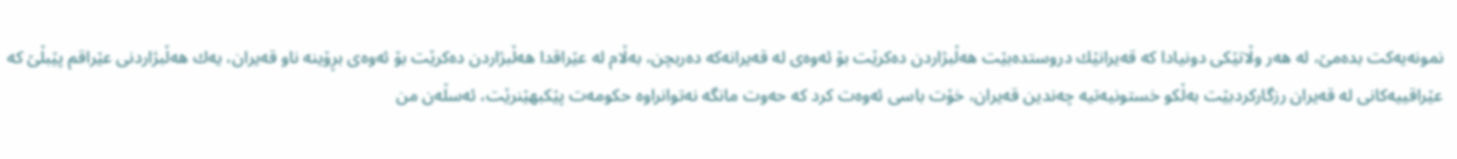نمونه‌یه‌كت بده‌مێ، له‌ هه‌ر وڵاتێكی دونیادا كه‌ قه‌یرانێك دروستده‌بێت هه‌ڵبژاردن ده‌كرێت بۆ ئه‌وه‌ی له‌ قه‌یرانه‌كه‌ ده‌ربچن، به‌ڵام له‌ عێراقدا هه‌ڵبژاردن ده‌كرێت بۆ ئه‌وه‌ی بڕۆینه‌ ناو قه‌یران، یه‌ك هه‌ڵبژاردنی عێراقم پێبڵێ كه‌ عێراقییه‌كانی له‌ قه‌یران رزگاركردبێت به‌ڵكو خستونیه‌تیه‌ چه‌ندین قه‌یران، خۆت باسی ئه‌وه‌ت كرد كه‌ حه‌وت مانگه‌ نه‌توانراوه‌ حكومه‌ت پێكبهێنرێت، ئه‌سڵه‌ن من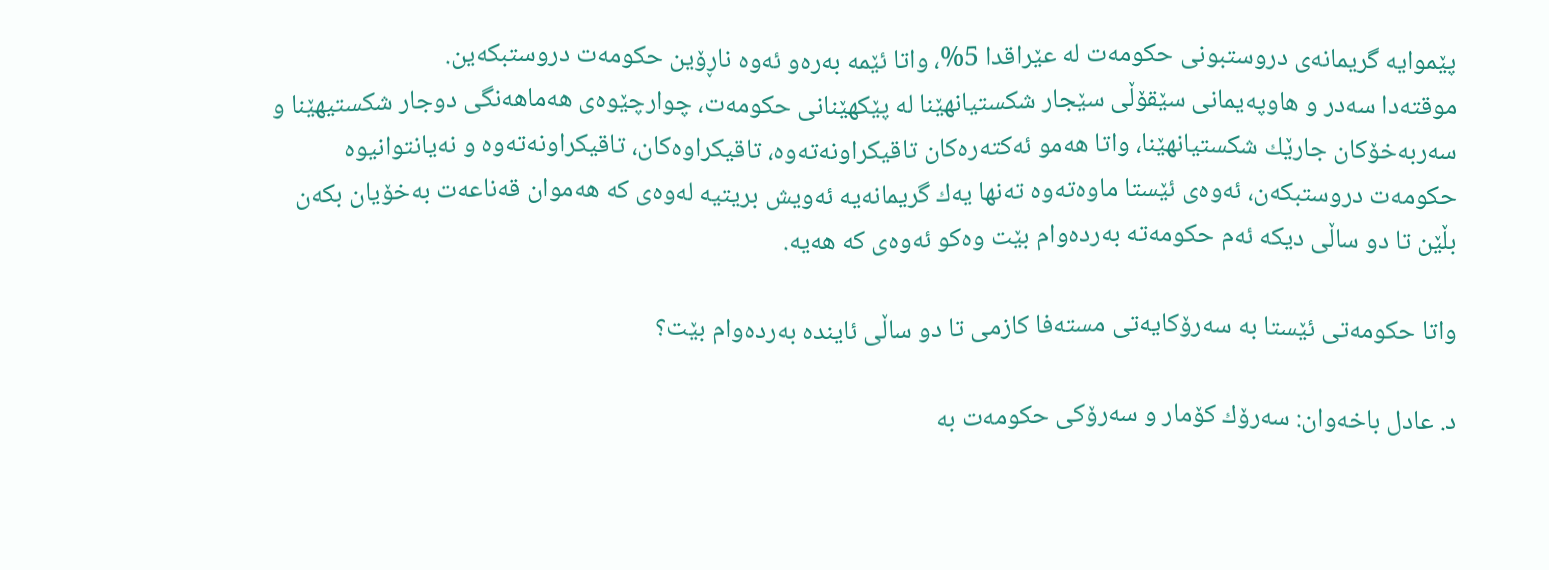پێموایه‌ گریمانه‌ی دروستبونی حكومه‌ت له‌ عێراقدا 5%، واتا ئێمه‌ به‌ره‌و ئه‌وه‌ ناڕۆین حكومه‌ت دروستبكه‌ین.
موقته‌دا سه‌در و هاوپه‌یمانی سێقۆڵی سێجار شكستیانهێنا له‌ پێكهێنانی حكومه‌ت، چوارچێوه‌ی هه‌ماهه‌نگی دوجار شكستیهێنا و سه‌ربه‌خۆكان جارێك شكستیانهێنا، واتا هه‌مو ئه‌كته‌ره‌كان تاقیكراونه‌ته‌وه‌، تاقیكراوه‌كان، تاقیكراونه‌ته‌وه‌ و نه‌یانتوانیوه‌ حكومه‌ت دروستبكه‌ن، ئه‌وه‌ی ئێستا ماوه‌ته‌وه‌ ته‌نها یه‌ك گریمانه‌یه‌ ئه‌ویش بریتیه‌ له‌وه‌ی كه‌ هه‌موان قه‌ناعه‌ت به‌خۆیان بكه‌ن بڵێن تا دو ساڵی دیكه‌ ئه‌م حكومه‌ته‌ به‌رده‌وام بێت وه‌كو ئه‌وه‌ی كه‌ هه‌یه‌.

واتا حكومه‌تی ئێستا به‌ سه‌رۆكایه‌تی مسته‌فا كازمی تا دو ساڵی ئاینده‌ به‌رده‌وام بێت؟

د. عادل باخه‌وان: سه‌رۆك كۆمار و سه‌رۆكی حكومه‌ت به‌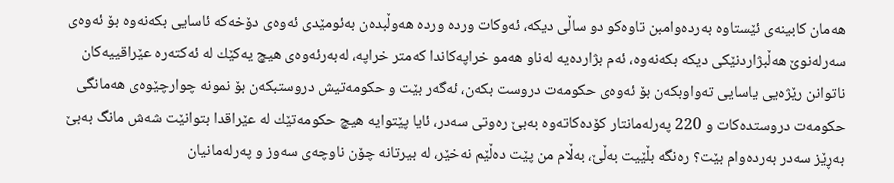هه‌مان كابینه‌ی ئێستاوه‌ به‌رده‌وامبن تاوه‌كو دو ساڵی دیكه‌، ئه‌وكات ورده‌ ورده‌ هه‌وڵبده‌ن به‌ئومێدی ئه‌وه‌ی دۆخه‌كه‌ ئاسایی بكه‌نه‌وه‌ بۆ ئه‌وه‌ی سه‌رله‌نوێ هه‌ڵبژاردنێكی دیكه‌ بكه‌نه‌وه‌، ئه‌م بژارده‌یه‌ له‌ناو هه‌مو خراپه‌كاندا كه‌متر خراپه‌، له‌به‌رئه‌وه‌ی هیچ یه‌كێك له‌ ئه‌كته‌ره‌ عێراقییه‌كان ناتوانن رێژه‌یی یاسایی ته‌واوبكه‌ن بۆ ئه‌وه‌ی حكومه‌ت دروست بكه‌ن، ئه‌گه‌ر بێت و حكومه‌تیش دروستبكه‌ن بۆ نمونه‌ چوارچێوه‌ی هه‌مانگی حكومه‌ت دروستده‌كات و 220 په‌رله‌مانتار كۆده‌كاته‌وه‌ به‌بێ ره‌وتی سه‌در، ئایا پێتوایه‌ هیچ حكومه‌تێك له‌ عێراقدا بتوانێت شه‌ش مانگ به‌بێ بەڕێز سه‌در به‌رده‌وام بێت؟ ره‌نگه‌ بڵێیت به‌ڵێ، به‌ڵام من پێت ده‌ڵێم نه‌خێر، له‌ بیرتانه‌ چۆن ناوچه‌ی سه‌وز و په‌رله‌مانیان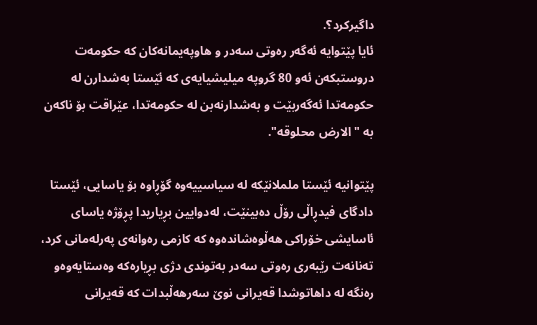داگیركرد؟.
ئایا پێتوایه‌ ئه‌گه‌ر ره‌وتی سه‌در و هاوپه‌یمانه‌كان كه‌ حكومه‌ت دروستبكه‌ن ئه‌و 80 گروپە میلیشیایه‌ی كه‌ ئێستا به‌شدارن له‌ حكومه‌تدا ئه‌گه‌ربێت و به‌شدارنه‌بن له‌ حكومه‌تدا، عێراقت بۆ ناكه‌ن به‌ "الارض محلوقه‌".

پێتوانیه‌ ئێستا ململانێكه‌ له‌ سیاسییه‌وه‌ گۆڕاوه‌ بۆ یاسایی، ئێستا دادگای فیدڕاڵی رۆڵ ده‌بینێت، له‌دوایین بڕیاریدا پڕۆژه‌ یاسای ئاسایشی خۆراكی هه‌ڵوه‌شانده‌وه‌ كه‌ كازمی ره‌وانه‌ی په‌رله‌مانی كرد، ته‌نانه‌ت رێبه‌ری ره‌وتی سه‌در به‌توندی دژی بڕیاره‌كه‌ وه‌ستایه‌وه‌و ره‌نگه‌ له‌ داهاتوشدا قه‌یرانی نوێ سه‌رهه‌ڵبدات كه‌ قه‌یرانی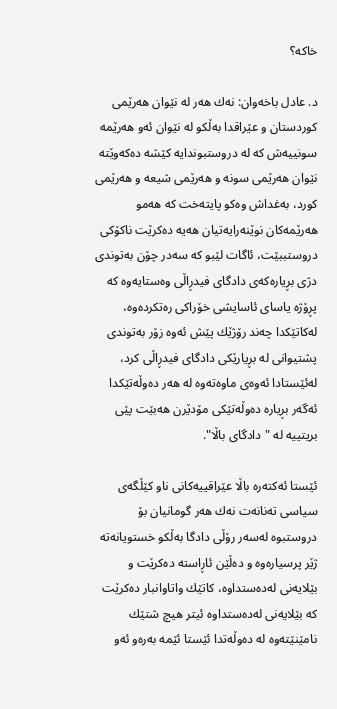خاكه‌؟

د. عادل باخه‌وان: نه‌ك هه‌ر له‌ نێوان هه‌رێمی كوردستان و عێراقدا به‌ڵكو له‌ نێوان ئه‌و هه‌رێمه‌ سونییه‌ش كه‌ له‌ دروستبوندایه‌ كێشه‌ ده‌كه‌وێته‌ نێوان هه‌رێمی سونه‌ و هه‌رێمی شیعه‌ و هه‌رێمی كورد، به‌غداش وه‌كو پایته‌خت كه‌ هه‌مو هه‌رێمه‌كان نوێنه‌رایه‌تیان هه‌یه‌ ده‌كرێت ناكۆكی دروستببێت، ئاگات لێبو كه‌ سه‌در چۆن به‌توندی دژی بڕیاره‌كه‌ی دادگای فیدڕاڵی وه‌ستایه‌وه‌ كه‌ پڕۆژه‌ یاسای ئاسایشی خۆراكی ره‌تكرده‌وه‌، له‌كاتێكدا چه‌ند رۆژێك پێش ئه‌وه‌ زۆر به‌توندی پشتیوانی له‌ بڕیارێكی دادگای فیدڕاڵی كرد، له‌ئێستادا ئه‌وه‌ی ماوه‌ته‌وه‌ له‌ هه‌ر ده‌وڵه‌تێكدا ئه‌گه‌ر بڕیاره‌ ده‌وڵه‌تێكی مۆدێرن هه‌بێت پێی بریتییه‌ له‌ "دادگای باڵا".

ئێستا ئه‌كته‌ره‌ باڵا عێراقییه‌كانی ناو كێڵگه‌ی سیاسی ته‌نانه‌ت نه‌ك هه‌ر گومانیان بۆ دروستبوه‌ له‌سه‌ر رۆڵی دادگا به‌ڵكو خستویانه‌ته‌ ژێر پرسیاره‌وه‌ و ده‌ڵێن ئاڕاسته‌ ده‌كرێت و بێلایه‌نی له‌ده‌ستداوه‌، كاتێك واتاوانبار ده‌كرێت كه‌ بێلایه‌نی له‌ده‌ستداوه‌ ئیتر هیچ شتێك نامێنێته‌وه‌ له‌ ده‌وڵه‌تدا ئێستا ئێمه‌ به‌ره‌و ئه‌و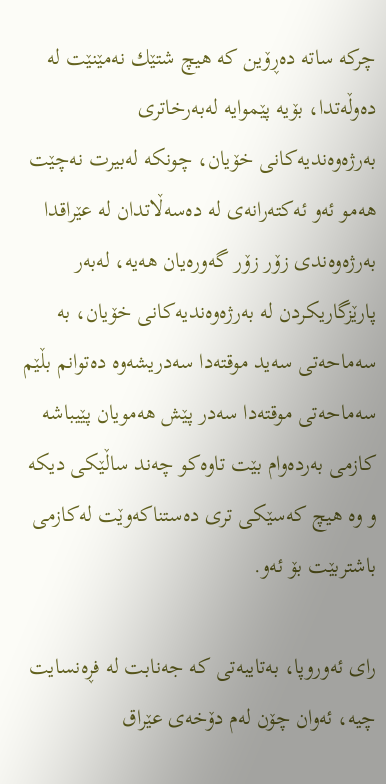چركه‌ ساته‌ ده‌ڕۆین كه‌ هیچ شتێك نه‌مێنێت له‌ ده‌وڵه‌تدا، بۆیه‌ پێموایه‌ له‌به‌رخاتری به‌رژه‌وه‌ندیه‌كانی خۆیان، چونكه‌ له‌بیرت نه‌چێت هه‌مو ئه‌و ئه‌كته‌رانه‌ی له‌ ده‌سه‌ڵاتدان له‌ عێراقدا به‌رژه‌وه‌ندی زۆر زۆر گه‌وره‌یان هه‌یه‌، له‌به‌ر پارێزگاریكردن له‌ به‌رژه‌وه‌ندیه‌كانی خۆیان، به‌ سه‌ماحه‌تی سه‌ید موقته‌دا سه‌دریشه‌وه‌ ده‌توانم بڵێم سه‌ماحه‌تی موقته‌دا سه‌در پێش هه‌مویان پێیباشه‌ كازمی به‌رده‌وام بێت تاوه‌كو چه‌ند ساڵێكی دیكه‌ و وه‌ هیچ كه‌سێكی تری ده‌ستناكه‌وێت له‌كازمی باشتربێت بۆ ئه‌و.

رای ئه‌وروپا، به‌تایبه‌تی كه‌ جه‌نابت له‌ فڕه‌نسایت چیه‌، ئه‌وان چۆن له‌م دۆخه‌ی عێراق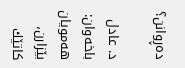ده‌ڕوانن؟

د. عادل باخه‌وان: هه‌مویان بێزارن، كاتێك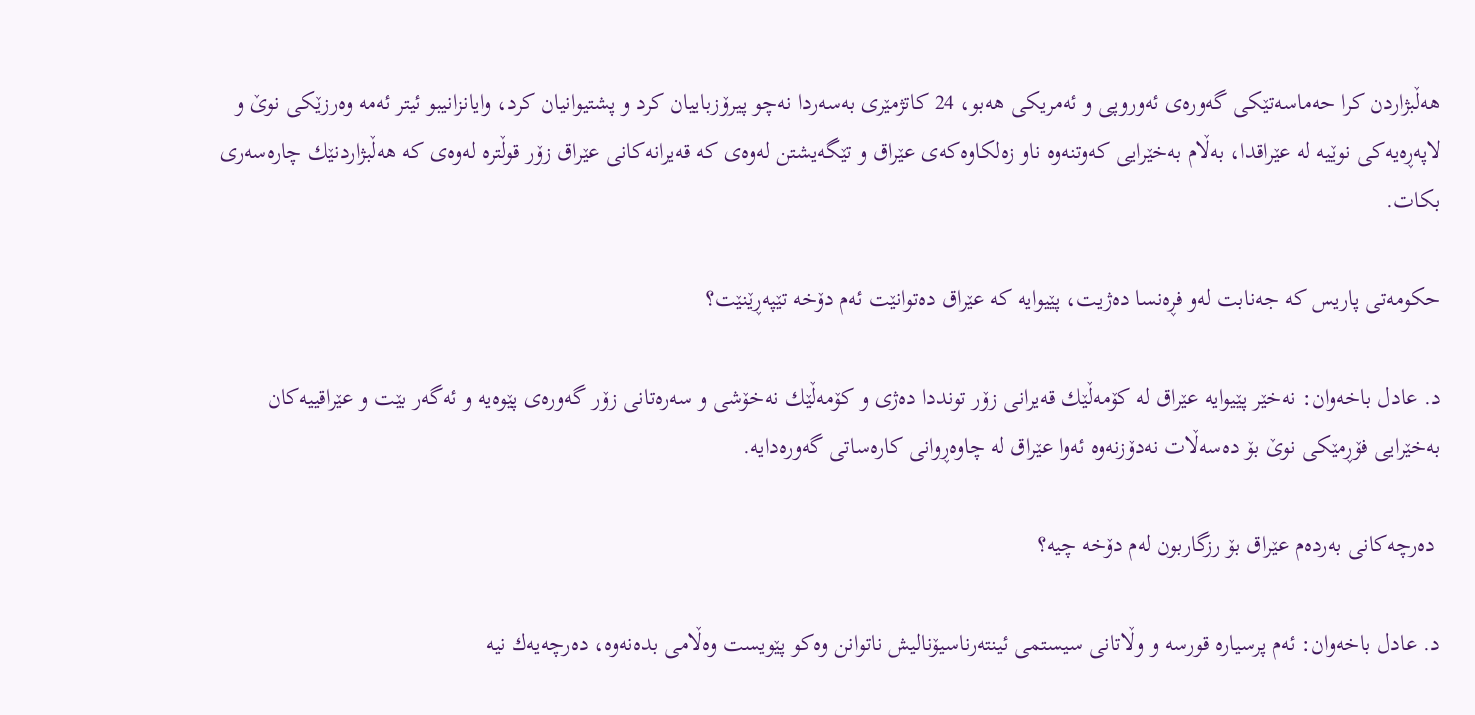هه‌ڵبژاردن كرا حه‌ماسه‌تێكی گه‌وره‌ی ئه‌وروپی و ئه‌مریكی هه‌بو، 24 كاتژمێری به‌سه‌ردا نه‌چو پیرۆزباییان كرد و پشتیوانیان كرد، وایانزانیبو ئیتر ئه‌مه‌ وه‌رزێكی نوێ و لاپه‌ڕه‌یه‌كی نوێیه‌ له‌ عێراقدا، به‌ڵام به‌خێرایی كه‌وتنه‌وه‌ ناو زه‌لكاوه‌كه‌ی عێراق و تێگه‌یشتن له‌وه‌ی كه‌ قه‌یرانه‌كانی عێراق زۆر قوڵتره‌ له‌وه‌ی كه‌ هه‌ڵبژاردنێك چاره‌سه‌ری بكات.

حكومه‌تی پاریس كه‌ جه‌نابت له‌و فڕه‌نسا ده‌ژیت، پێیوایه‌ كه‌ عێراق ده‌توانێت ئه‌م دۆخه‌ تێپه‌ڕێنێت؟

د. عادل باخه‌وان: نه‌خێر پێیوایه‌ عێراق له‌ كۆمه‌ڵێك قه‌یرانی زۆر تونددا ده‌ژی و كۆمه‌ڵێك نه‌خۆشی و سه‌ره‌تانی زۆر گه‌وره‌ی پێوه‌یه‌ و ئه‌گه‌ر بێت و عێراقییه‌كان به‌خێرایی فۆڕمێكی نوێ بۆ ده‌سه‌ڵات نه‌دۆزنه‌وه‌ ئه‌وا عێراق له‌ چاوه‌ڕوانی كاره‌ساتی گه‌وره‌دایه‌.

 ده‌رچه‌كانی به‌رده‌م عێراق بۆ رزگاربون له‌م دۆخه‌ چیه‌؟

د. عادل باخه‌وان: ئه‌م پرسیاره‌ قورسه‌ و وڵاتانی سیستمی ئینته‌رناسیۆنالیش ناتوانن وه‌كو پێویست وه‌ڵامی بده‌نه‌وه‌، ده‌رچه‌یه‌ك نیه‌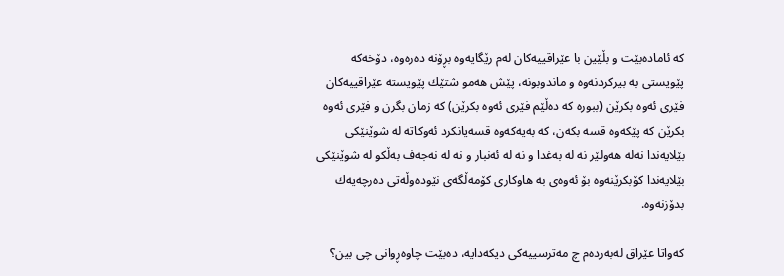كه‌ ئاماده‌بێت و بڵێین با عێراقییه‌كان له‌م رێگایه‌وه‌ بڕۆنه‌ ده‌ره‌وه‌، دۆخه‌كه‌ پێویستی به‌ بیركردنه‌وه‌ و ماندوبونه‌، پێش هه‌مو شتێك پێویسته‌ عێراقییه‌كان فێری ئه‌وه‌ بكرێن (ببوره‌ كه‌ ده‌ڵێم فێری ئه‌وه‌ بكرێن) كه‌ زمان بگرن و فێری ئه‌وه‌ بكرێن كه‌ پێكه‌وه‌ قسه‌ بكه‌ن، كه‌ به‌یه‌كه‌وه‌ قسه‌یانكرد ئه‌وكاته‌ له‌ شوێنێكی بێلایه‌ندا نه‌له‌ هه‌ولێر نه‌ له‌ به‌غدا و نه‌ له‌ ئه‌نبار و نه‌ له‌ نه‌جه‌ف به‌ڵكو له‌ شوێنێكی بێلایه‌ندا كۆبكرێنه‌وه‌ بۆ ئه‌وه‌ی به‌ هاوكاری كۆمه‌ڵگه‌ی نێوده‌وڵه‌تی ده‌رچه‌یه‌ك بدۆزنه‌وه‌.

كه‌واتا عێراق له‌به‌رده‌م چ مه‌ترسییه‌كی دیكه‌دایه‌، ده‌بێت چاوه‌ڕوانی چی بین؟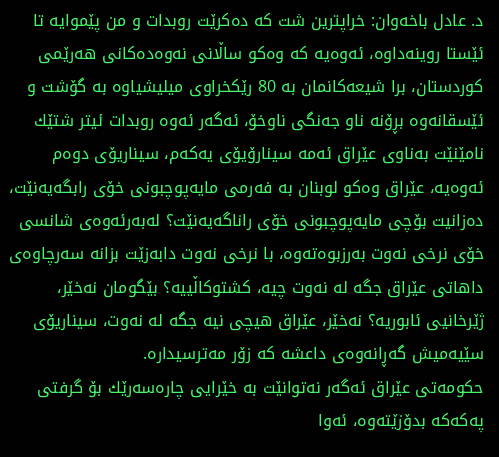د. عادل باخه‌وان: خراپترین شت كه‌ ده‌كرێت روبدات و من پێموایه‌ تا ئێستا روینه‌داوه‌، ئه‌وه‌یه‌ كه‌ وه‌كو ساڵانی نه‌وه‌ده‌كانی هه‌رێمی كوردستان، برا شیعه‌كانمان به‌ 80 رێكخراوی میلیشیاوه‌ به‌ گۆشت و ئێسقانه‌وه‌ بڕۆنه‌ ناو جه‌نگی ناوخۆ، ئه‌گه‌ر ئه‌وه‌ روبدات ئیتر شتێك نامێنێت به‌ناوی عێراق ئه‌مه‌ سینارۆیۆی یه‌كه‌م، سیناریۆی دوه‌م ئه‌وه‌یه‌، عێراق وه‌كو لوبنان به‌ فه‌رمی مایه‌پوچبونی خۆی رابگه‌یه‌نێت، ده‌زانیت بۆچی مایه‌پوچبونی خۆی راناگه‌یه‌نێت؟ له‌به‌رئه‌وه‌ی شانسی خۆی نرخی نه‌وت به‌رزبوه‌ته‌وه‌، با نرخی نه‌وت دابه‌زێت بزانه‌ سه‌رچاوه‌ی داهاتی عێراق جگه‌ له‌ نه‌وت چیه‌، كشتوكاڵییه‌؟ بێگومان نه‌خێر، ژێرخانیی ئابوریه‌؟ نه‌خێر، عێراق هیچی نیه‌ جگه‌ له‌ نه‌وت، سیناریۆی سێیه‌میش گه‌ڕانه‌وه‌ی داعشه‌ كه‌ زۆر مه‌ترسیداره‌.
حكومه‌تی عێراق ئه‌گه‌ر نه‌توانێت به‌ خێرایی چاره‌سه‌رێك بۆ گرفتی په‌كه‌كه‌ بدۆزێته‌وه‌، ئه‌وا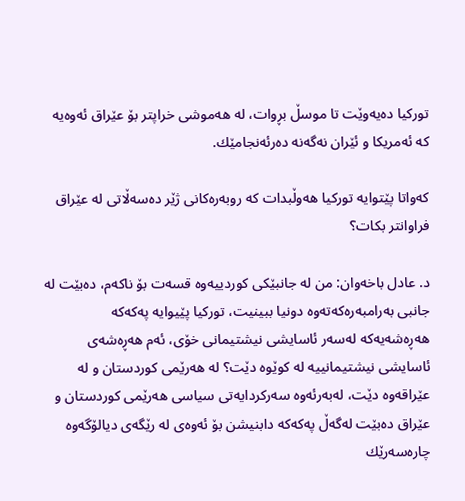توركیا ده‌یه‌وێت تا موسڵ بڕوات، له‌ هه‌موشی خراپتر بۆ عێراق ئه‌وه‌یه‌ كه‌ ئه‌مریكا و ئێران نه‌گه‌نه‌ ده‌رئه‌نجامێك.

كه‌واتا پێتوایه‌ توركیا هه‌وڵبدات كه‌ روبه‌ره‌كانی ژێر ده‌سه‌ڵاتی له‌ عێراق فراوانتر بكات؟

د. عادل باخه‌وان: من له‌ جانبێكی كوردییه‌وه‌ قسه‌ت بۆ ناكه‌م، ده‌بێت له‌ جانبی به‌رامبه‌ره‌كه‌ته‌وه‌ دونیا ببینیت، توركیا پێیوایه‌ په‌كه‌كه‌ هه‌ڕه‌شه‌یه‌كه‌ له‌سه‌ر ئاسایشی نیشتیمانی خۆی، ئه‌م هه‌ڕه‌شه‌ی ئاسایشی نیشتیمانییه‌ له‌ كوێوه‌ دێت؟ له‌ هه‌رێمی كوردستان و له‌ عێراقه‌وه‌ دێت، له‌به‌رئه‌وه‌ سه‌ركردایه‌تی سیاسی هه‌رێمی كوردستان و عێراق ده‌بێت له‌گه‌ڵ په‌كه‌كه‌ دابنیشن بۆ ئه‌وه‌ی له‌ رێگه‌ی دیالۆگه‌وه‌ چاره‌سه‌رێك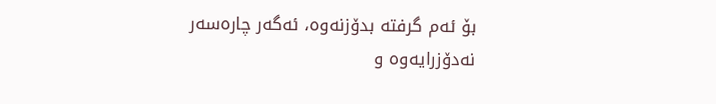بۆ ئه‌م گرفته‌ بدۆزنه‌وه‌، ئه‌گه‌ر چاره‌سه‌ر نه‌دۆزرایه‌وه‌ و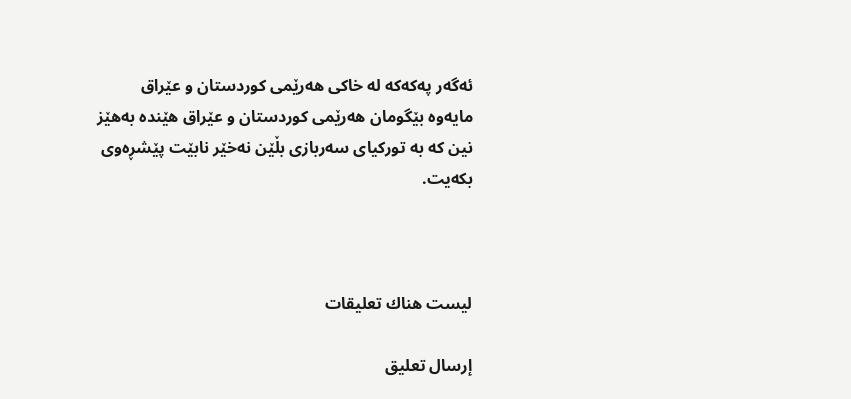ئه‌گه‌ر په‌كه‌كه‌ له‌ خاكی هه‌رێمی كوردستان و عێراق مایه‌وه‌ بێگومان هه‌رێمی كوردستان و عێراق هێنده‌ به‌هێز نین كه‌ به‌ توركیای سه‌ربازی بڵێن نه‌خێر نابێت پێشڕه‌وی بكەیت.



ليست هناك تعليقات

إرسال تعليق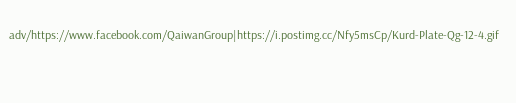adv/https://www.facebook.com/QaiwanGroup|https://i.postimg.cc/Nfy5msCp/Kurd-Plate-Qg-12-4.gif